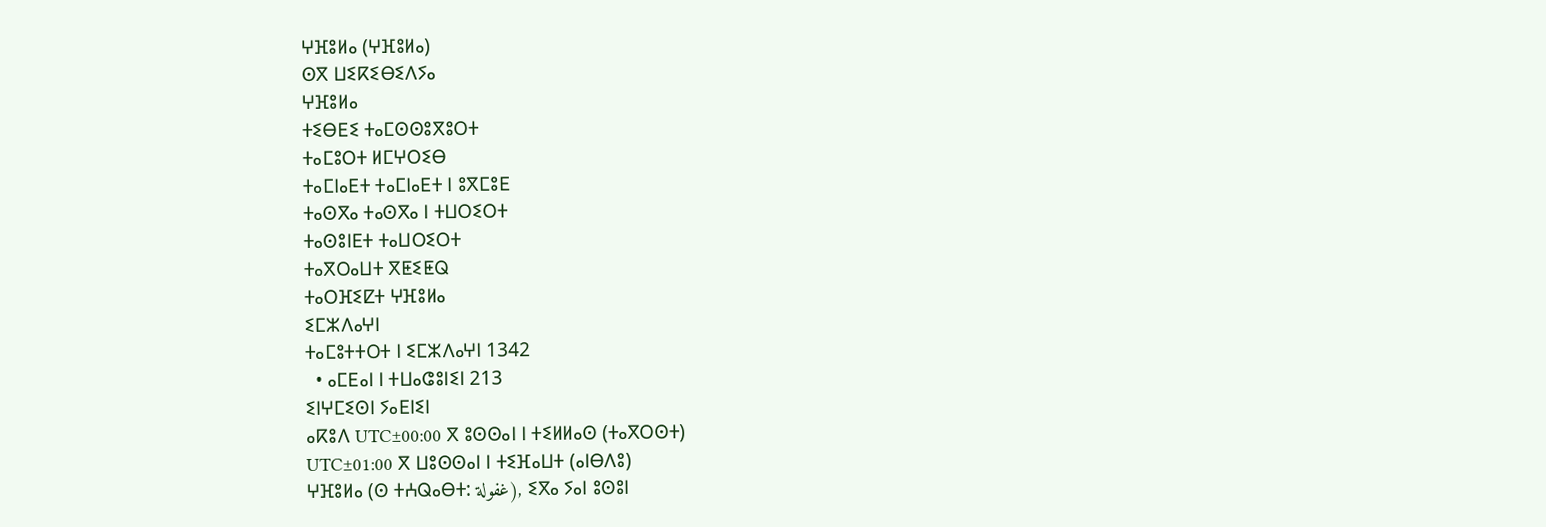ⵖⴼⵓⵍⴰ (ⵖⴼⵓⵍⴰ)
ⵙⴳ ⵡⵉⴽⵉⴱⵉⴷⵢⴰ
ⵖⴼⵓⵍⴰ
ⵜⵉⴱⴹⵉ ⵜⴰⵎⵙⵙⵓⴳⵓⵔⵜ
ⵜⴰⵎⵓⵔⵜ ⵍⵎⵖⵔⵉⴱ
ⵜⴰⵎⵏⴰⴹⵜ ⵜⴰⵎⵏⴰⴹⵜ ⵏ ⵓⴳⵎⵓⴹ
ⵜⴰⵙⴳⴰ ⵜⴰⵙⴳⴰ ⵏ ⵜⵡⵔⵉⵔⵜ
ⵜⴰⵙⵓⵏⴹⵜ ⵜⴰⵡⵔⵉⵔⵜ
ⵜⴰⴳⵔⴰⵡⵜ ⴳⵟⵉⵟⵕ
ⵜⴰⵔⴼⵉⵇⵜ ⵖⴼⵓⵍⴰ
ⵉⵎⵣⴷⴰⵖⵏ
ⵜⴰⵎⵓⵜⵜⵔⵜ ⵏ ⵉⵎⵣⴷⴰⵖⵏ 1342
  • ⴰⵎⴹⴰⵏ ⵏ ⵜⵡⴰⵛⵓⵏⵉⵏ 213
ⵉⵏⵖⵎⵉⵙⵏ ⵢⴰⴹⵏⵉⵏ
ⴰⴽⵓⴷ UTC±00:00 ⴳ ⵓⵙⵙⴰⵏ ⵏ ⵜⵉⵍⵍⴰⵙ (ⵜⴰⴳⵔⵙⵜ)
UTC±01:00 ⴳ ⵡⵓⵙⵙⴰⵏ ⵏ ⵜⵉⴼⴰⵡⵜ (ⴰⵏⴱⴷⵓ)
ⵖⴼⵓⵍⴰ (ⵙ ⵜⵄⵕⴰⴱⵜ: غفولة), ⵉⴳⴰ ⵢⴰⵏ ⵓⵙⵓⵏ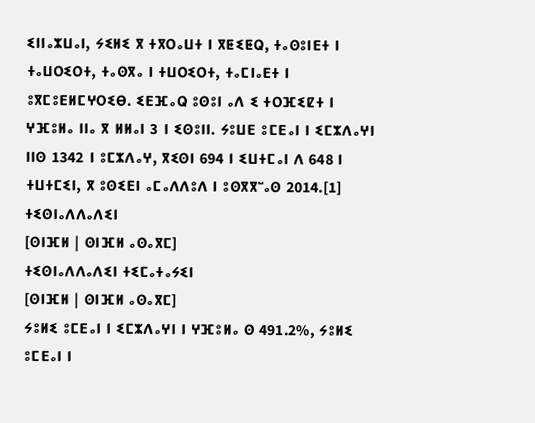ⵉⵏⵏⴰⵣⵡⴰⵏ, ⵢⵉⵍⵉ ⴳ ⵜⴳⵔⴰⵡⵜ ⵏ ⴳⵟⵉⵟⵕ, ⵜⴰⵙⵓⵏⴹⵜ ⵏ ⵜⴰⵡⵔⵉⵔⵜ, ⵜⴰⵙⴳⴰ ⵏ ⵜⵡⵔⵉⵔⵜ, ⵜⴰⵎⵏⴰⴹⵜ ⵏ ⵓⴳⵎⵓⴹⵍⵎⵖⵔⵉⴱ. ⵉⴹⴼⴰⵕ ⵓⵙⵓⵏ ⴰⴷ ⵉ ⵜⵔⴼⵉⵇⵜ ⵏ ⵖⴼⵓⵍⴰ ⵏⵏⴰ ⴳ ⵍⵍⴰⵏ 3 ⵏ ⵉⵙⵓⵏⵏ. ⵢⵓⵡⴹ ⵓⵎⴹⴰⵏ ⵏ ⵉⵎⵣⴷⴰⵖⵏ ⵏⵏⵙ 1342 ⵏ ⵓⵎⵣⴷⴰⵖ, ⴳⵉⵙⵏ 694 ⵏ ⵉⵡⵜⵎⴰⵏ ⴷ 648 ⵏ ⵜⵡⵜⵎⵉⵏ, ⴳ ⵓⵙⵉⴹⵏ ⴰⵎⴰⴷⴷⵓⴷ ⵏ ⵓⵙⴳⴳⵯⴰⵙ 2014.[1]
ⵜⵉⵙⵏⴰⴷⴷⴰⴷⵉⵏ
[ⵙⵏⴼⵍ | ⵙⵏⴼⵍ ⴰⵙⴰⴳⵎ]
ⵜⵉⵙⵏⴰⴷⴷⴰⴷⵉⵏ ⵜⵉⵎⴰⵜⴰⵢⵉⵏ
[ⵙⵏⴼⵍ | ⵙⵏⴼⵍ ⴰⵙⴰⴳⵎ]
ⵢⵓⵍⵉ ⵓⵎⴹⴰⵏ ⵏ ⵉⵎⵣⴷⴰⵖⵏ ⵏ ⵖⴼⵓⵍⴰ ⵙ 491.2%, ⵢⵓⵍⵉ ⵓⵎⴹⴰⵏ ⵏ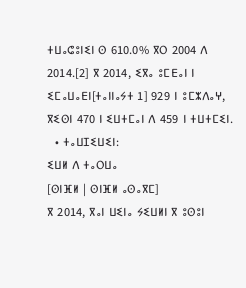ⵜⵡⴰⵛⵓⵏⵉⵏ ⵙ 610.0% ⴳⵔ 2004 ⴷ 2014.[2] ⴳ 2014, ⵉⴳⴰ ⵓⵎⴹⴰⵏ ⵏ ⵉⵎⴰⵡⴰⴹⵏ[ⵜⴰⵏⵏⴰⵢⵜ 1] 929 ⵏ ⵓⵎⵣⴷⴰⵖ, ⴳⵉⵙⵏ 470 ⵏ ⵉⵡⵜⵎⴰⵏ ⴷ 459 ⵏ ⵜⵡⵜⵎⵉⵏ.
  • ⵜⴰⵡⵊⵉⵡⵉⵏ:
ⵉⵡⵍ ⴷ ⵜⴰⵔⵡⴰ
[ⵙⵏⴼⵍ | ⵙⵏⴼⵍ ⴰⵙⴰⴳⵎ]
ⴳ 2014, ⴳⴰⵏ ⵡⵉⵏⴰ ⵢⵉⵡⵍⵏ ⴳ ⵓⵙⵓⵏ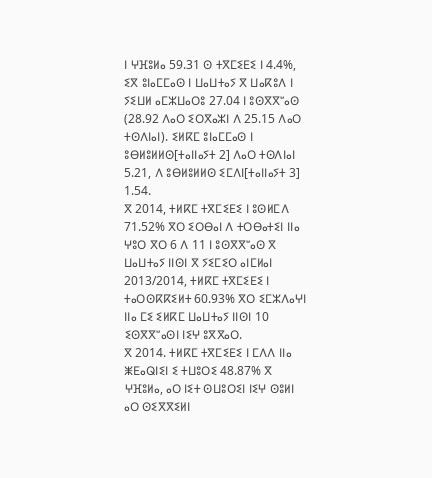ⵏ ⵖⴼⵓⵍⴰ 59.31 ⵙ ⵜⴳⵎⵉⴹⵉ ⵏ 4.4%, ⵉⴳ ⵓⵏⴰⵎⵎⴰⵙ ⵏ ⵡⴰⵡⵜⴰⵢ ⴳ ⵡⴰⴽⵓⴷ ⵏ ⵢⵉⵡⵍ ⴰⵎⵣⵡⴰⵔⵓ 27.04 ⵏ ⵓⵙⴳⴳⵯⴰⵙ (28.92 ⴷⴰⵔ ⵉⵔⴳⴰⵣⵏ ⴷ 25.15 ⴷⴰⵔ ⵜⵙⴷⵏⴰⵏ). ⵉⵍⴽⵎ ⵓⵏⴰⵎⵎⴰⵙ ⵏ ⵓⴱⵍⵓⵍⵍⵙ[ⵜⴰⵏⵏⴰⵢⵜ 2] ⴷⴰⵔ ⵜⵙⴷⵏⴰⵏ 5.21, ⴷ ⵓⴱⵍⵓⵍⵍⵙ ⵉⵎⴷⵏ[ⵜⴰⵏⵏⴰⵢⵜ 3] 1.54.
ⴳ 2014, ⵜⵍⴽⵎ ⵜⴳⵎⵉⴹⵉ ⵏ ⵓⵙⵍⵎⴷ 71.52% ⴳⵔ ⵉⵔⴱⴰⵏ ⴷ ⵜⵔⴱⴰⵜⵉⵏ ⵏⵏⴰ ⵖⵓⵔ ⴳⵔ 6 ⴷ 11 ⵏ ⵓⵙⴳⴳⵯⴰⵙ ⴳ ⵡⴰⵡⵜⴰⵢ ⵏⵏⵙⵏ ⴳ ⵢⵉⵎⵉⵔ ⴰⵏⵎⵍⴰⵏ 2013/2014, ⵜⵍⴽⵎ ⵜⴳⵎⵉⴹⵉ ⵏ ⵜⴰⵔⵙⴽⴽⵉⵍⵜ 60.93% ⴳⵔ ⵉⵎⵣⴷⴰⵖⵏ ⵏⵏⴰ ⵎⵉ ⵉⵍⴽⵎ ⵡⴰⵡⵜⴰⵢ ⵏⵏⵙⵏ 10 ⵉⵙⴳⴳⵯⴰⵙⵏ ⵏⵉⵖ ⵓⴳⴳⴰⵔ.
ⴳ 2014. ⵜⵍⴽⵎ ⵜⴳⵎⵉⴹⵉ ⵏ ⵎⴷⴷ ⵏⵏⴰ ⵥⴹⴰⵕⵏⵉⵏ ⵉ ⵜⵡⵓⵔⵉ 48.87% ⴳ ⵖⴼⵓⵍⴰ, ⴰⵔ ⵏⵉⵜ ⵙⵡⵓⵔⵉⵏ ⵏⵉⵖ ⵙⵓⵍⵏ ⴰⵔ ⵙⵉⴳⴳⵉⵍⵏ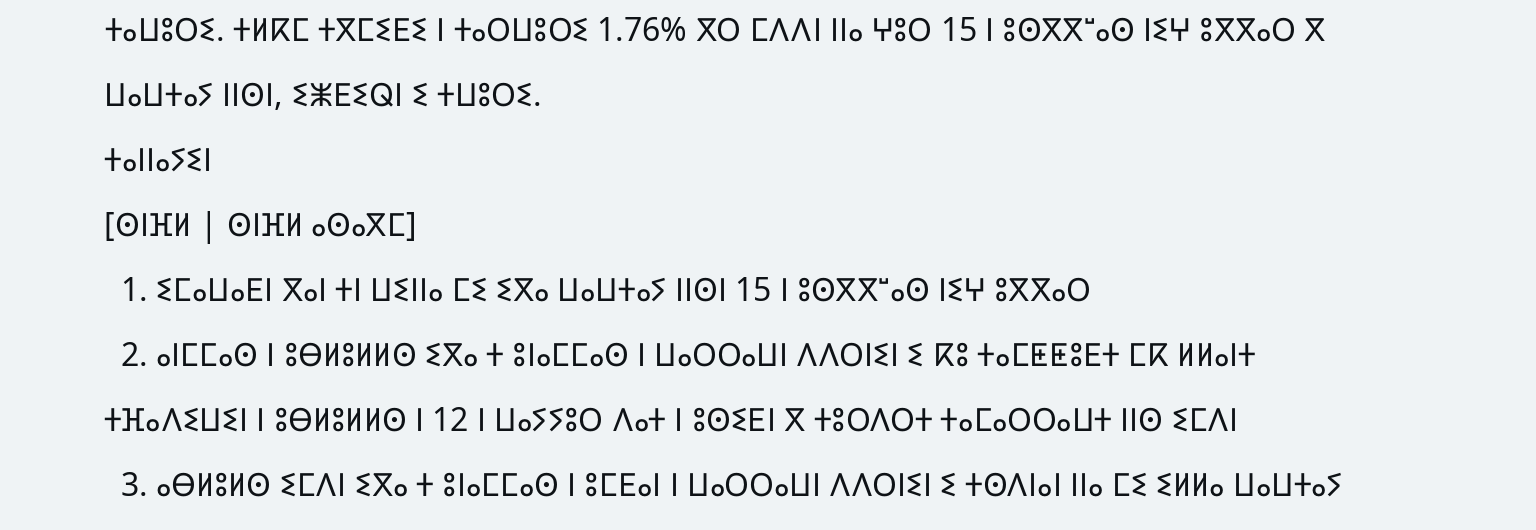ⵜⴰⵡⵓⵔⵉ. ⵜⵍⴽⵎ ⵜⴳⵎⵉⴹⵉ ⵏ ⵜⴰⵔⵡⵓⵔⵉ 1.76% ⴳⵔ ⵎⴷⴷⵏ ⵏⵏⴰ ⵖⵓⵔ 15 ⵏ ⵓⵙⴳⴳⵯⴰⵙ ⵏⵉⵖ ⵓⴳⴳⴰⵔ ⴳ ⵡⴰⵡⵜⴰⵢ ⵏⵏⵙⵏ, ⵉⵥⴹⵉⵕⵏ ⵉ ⵜⵡⵓⵔⵉ.
ⵜⴰⵏⵏⴰⵢⵉⵏ
[ⵙⵏⴼⵍ | ⵙⵏⴼⵍ ⴰⵙⴰⴳⵎ]
  1. ⵉⵎⴰⵡⴰⴹⵏ ⴳⴰⵏ ⵜⵏ ⵡⵉⵏⵏⴰ ⵎⵉ ⵉⴳⴰ ⵡⴰⵡⵜⴰⵢ ⵏⵏⵙⵏ 15 ⵏ ⵓⵙⴳⴳⵯⴰⵙ ⵏⵉⵖ ⵓⴳⴳⴰⵔ
  2. ⴰⵏⵎⵎⴰⵙ ⵏ ⵓⴱⵍⵓⵍⵍⵙ ⵉⴳⴰ ⵜ ⵓⵏⴰⵎⵎⴰⵙ ⵏ ⵡⴰⵔⵔⴰⵡⵏ ⴷⴷⵔⵏⵉⵏ ⵉ ⴽⵓ ⵜⴰⵎⵟⵟⵓⴹⵜ ⵎⴽ ⵍⵍⴰⵏⵜ ⵜⴼⴰⴷⵉⵡⵉⵏ ⵏ ⵓⴱⵍⵓⵍⵍⵙ ⵏ 12 ⵏ ⵡⴰⵢⵢⵓⵔ ⴷⴰⵜ ⵏ ⵓⵙⵉⴹⵏ ⴳ ⵜⵓⵔⴷⵔⵜ ⵜⴰⵎⴰⵔⵔⴰⵡⵜ ⵏⵏⵙ ⵉⵎⴷⵏ
  3. ⴰⴱⵍⵓⵍⵙ ⵉⵎⴷⵏ ⵉⴳⴰ ⵜ ⵓⵏⴰⵎⵎⴰⵙ ⵏ ⵓⵎⴹⴰⵏ ⵏ ⵡⴰⵔⵔⴰⵡⵏ ⴷⴷⵔⵏⵉⵏ ⵉ ⵜⵙⴷⵏⴰⵏ ⵏⵏⴰ ⵎⵉ ⵉⵍⵍⴰ ⵡⴰⵡⵜⴰⵢ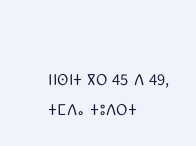ⵏⵏⵙⵏⵜ ⴳⵔ 45 ⴷ 49, ⵜⵎⴷⴰ ⵜⵓⴷⵔⵜ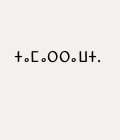ⵜⴰⵎⴰⵔⵔⴰⵡⵜ.